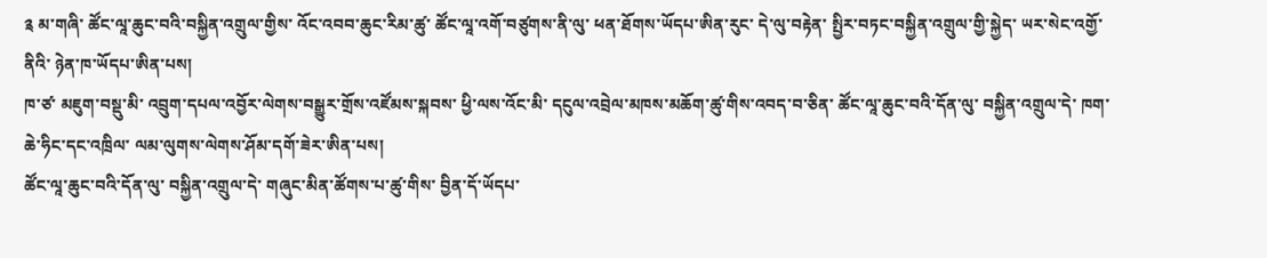༉ མ་གཞི་ ཚོང་ལཱ་ཆུང་བའི་བསྐྱིན་འགྲུལ་གྱིས་ འོང་འབབ་ཆུང་རིམ་ཚུ་ ཚོང་ལཱ་འགོ་བཙུགས་ནི་ལུ་ ཕན་ཐོགས་ཡོདཔ་ཨིན་རུང་ དེ་ལུ་བརྟེན་ སྤྱིར་བཏང་བསྐྱིན་འགྲུལ་གྱི་སྐྱེད་ ཡར་སེང་འགྱོ་ནིའི་ ཉེན་ཁ་ཡོདཔ་ཨིན་པས།
ཁ་ཙ་ མཇུག་བསྡུ་མི་ འབྲུག་དཔལ་འབྱོར་ལེགས་བསྒྱུར་གྲོས་འཛོམས་སྐབས་ ཕྱི་ལས་འོང་མི་ དངུལ་འབྲེལ་མཁས་མཆོག་ཚུ་གིས་འབད་བ་ཅིན་ ཚོང་ལཱ་ཆུང་བའི་དོན་ལུ་ བསྐྱིན་འགྲུལ་དེ་ ཁག་ཆེ་ཧིང་དང་འཁྲིལ་ ལམ་ལུགས་ལེགས་ཤོམ་དགོ་ཟེར་ཨིན་པས།
ཚོང་ལཱ་ཆུང་བའི་དོན་ལུ་ བསྐྱིན་འགྲུལ་དེ་ གཞུང་མིན་ཚོགས་པ་ཚུ་གིས་ བྱིན་དོ་ཡོདཔ་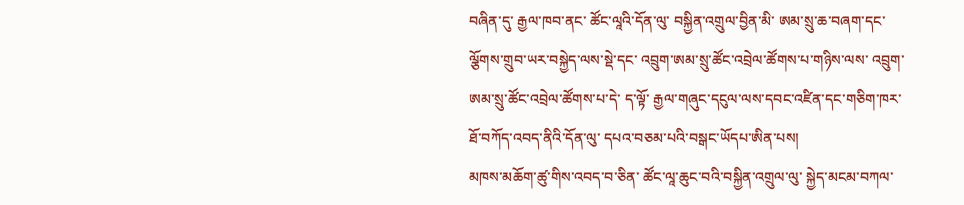བཞིན་དུ་ རྒྱལ་ཁབ་ནང་ ཚོང་ལཱའི་དོན་ལུ་ བསྐྱིན་འགྲུལ་བྱིན་མི་ ཨམ་སྲུ་ཆ་བཞག་དང་ལྕོགས་གྲུབ་ཡར་བསྐྱེད་ལས་སྡེ་དང་ འབྲུག་ཨམ་སྲུ་ཚོང་འབྲེལ་ཚོགས་པ་གཉིས་ལས་ འབྲུག་ཨམ་སྲུ་ཚོང་འབྲེལ་ཚོགས་པ་དེ་ ད་ལྟོ་ རྒྱལ་གཞུང་དངུལ་ལས་དབང་འཛིན་དང་གཅིག་ཁར་ ཐོ་བཀོད་འབད་ནིའི་དོན་ལུ་ དཔའ་བཅམ་པའི་བསྒང་ཡོདཔ་ཨིན་པས།
མཁས་མཆོག་ཚུ་གིས་འབད་བ་ཅིན་ ཚོང་ལཱ་ཆུང་བའི་བསྐྱིན་འགྲུལ་ལུ་ སྐྱེད་མངམ་བཀལ་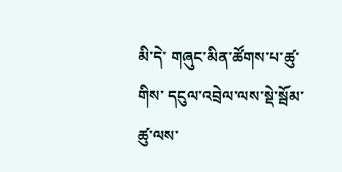མི་དེ་ གཞུང་མིན་ཚོགས་པ་ཚུ་གིས་ དངུལ་འབྲེལ་ལས་སྡེ་སྦོམ་ཚུ་ལས་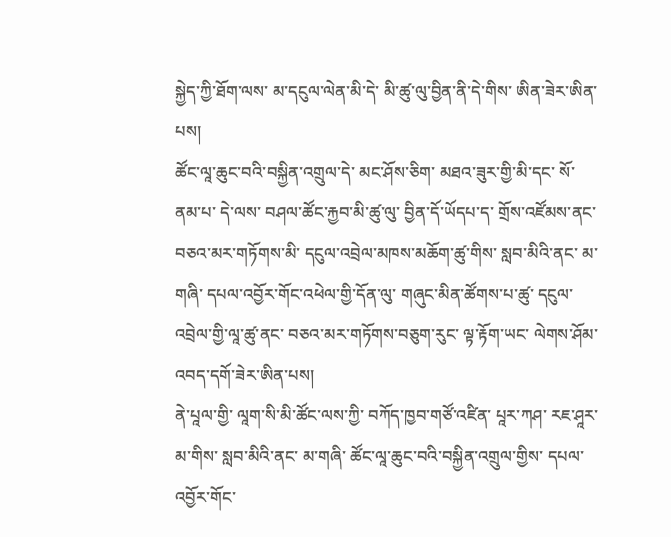སྐྱེད་ཀྱི་ཐོག་ལས་ མ་དངུལ་ལེན་མི་དེ་ མི་ཚུ་ལུ་བྱིན་ནི་དེ་གིས་ ཨིན་ཟེར་ཨིན་པས།
ཚོང་ལཱ་ཆུང་བའི་བསྐྱིན་འགྲུལ་དེ་ མང་ཤོས་ཅིག་ མཐའ་ཟུར་གྱི་མི་དང་ སོ་ནམ་པ་ དེ་ལས་ བཤལ་ཚོང་རྐྱབ་མི་ཚུ་ལུ་ བྱིན་དོ་ཡོདཔ་ད་ གྲོས་འཛོམས་ནང་ བཅའ་མར་གཏོགས་མི་ དངུལ་འབྲེལ་མཁས་མཆོག་ཚུ་གིས་ སླབ་མིའི་ནང་ མ་གཞི་ དཔལ་འབྱོར་གོང་འཕེལ་གྱི་དོན་ལུ་ གཞུང་མིན་ཚོགས་པ་ཚུ་ དངུལ་འབྲེལ་གྱི་ལཱ་ཚུ་ནང་ བཅའ་མར་གཏོགས་བཅུག་རུང་ ལྟ་རྟོག་ཡང་ ལེགས་ཤོམ་འབད་དགོ་ཟེར་ཨིན་པས།
ནེ་པཱལ་གྱི་ ལཱག་སི་མི་ཚོང་ལས་ཀྱི་ བཀོད་ཁྱབ་གཙོ་འཛིན་ པཱར་ཀཤ་ རཇ་ཤཱར་མ་གིས་ སླབ་མིའི་ནང་ མ་གཞི་ ཚོང་ལཱ་ཆུང་བའི་བསྐྱིན་འགྲུལ་གྱིས་ དཔལ་འབྱོར་གོང་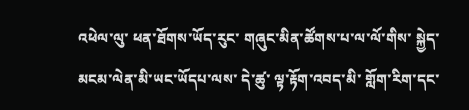འཕེལ་ལུ་ ཕན་ཐོགས་ཡོད་རུང་ གཞུང་མིན་ཚོགས་པ་ལ་ལོ་གིས་ སྐྱེད་མངམ་ལེན་མི་ཡང་ཡོདཔ་ལས་ དེ་ཚུ་ ལྟ་རྟོག་འབད་མི་ གློག་རིག་དང་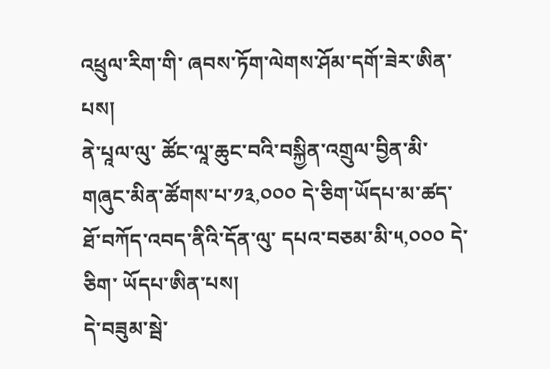འཕྲུལ་རིག་གི་ ཞབས་ཏོག་ལེགས་ཤོམ་དགོ་ཟེར་ཨིན་པས།
ནེ་པཱལ་ལུ་ ཚོང་ལཱ་ཆུང་བའི་བསྐྱིན་འགྲུལ་བྱིན་མི་ གཞུང་མིན་ཚོགས་པ་༡༣,༠༠༠ དེ་ཅིག་ཡོདཔ་མ་ཚད་ ཐོ་བཀོད་འབད་ནིའི་དོན་ལུ་ དཔའ་བཅམ་མི་༥,༠༠༠ དེ་ཅིག་ ཡོདཔ་ཨིན་པས།
དེ་བཟུམ་སྦེ་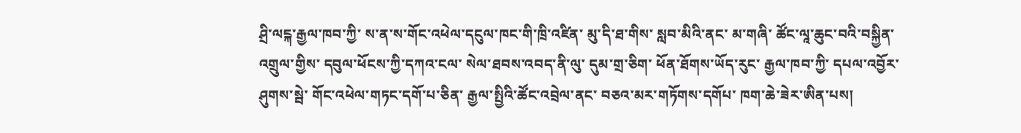ཤྲི་ལངྐ་རྒྱལ་ཁབ་ཀྱི་ ས་ན་ས་གོང་འཕེལ་དངུལ་ཁང་གི་ཁྲི་འཛིན་ མུ་དི་ཐ་གིས་ སླབ་མིའི་ནང་ མ་གཞི་ ཚོང་ལཱ་ཆུང་བའི་བསྐྱིན་འགྲུལ་གྱིས་ དབུལ་ཕོངས་ཀྱི་དཀའ་ངལ་ སེལ་ཐབས་འབད་ནི་ལུ་ དུམ་གྲ་ཅིག་ ཕོན་ཐོགས་ཡོད་རུང་ རྒྱལ་ཁབ་ཀྱི་ དཔལ་འབྱོར་ཤུགས་སྦེ་ གོང་འཕེལ་གཏང་དགོ་པ་ཅིན་ རྒྱལ་སྤྱིའི་ཚོང་འབྲེལ་ནང་ བཅའ་མར་གཏོགས་དགོཔ་ ཁག་ཆེ་ཟེར་ཨིན་པས།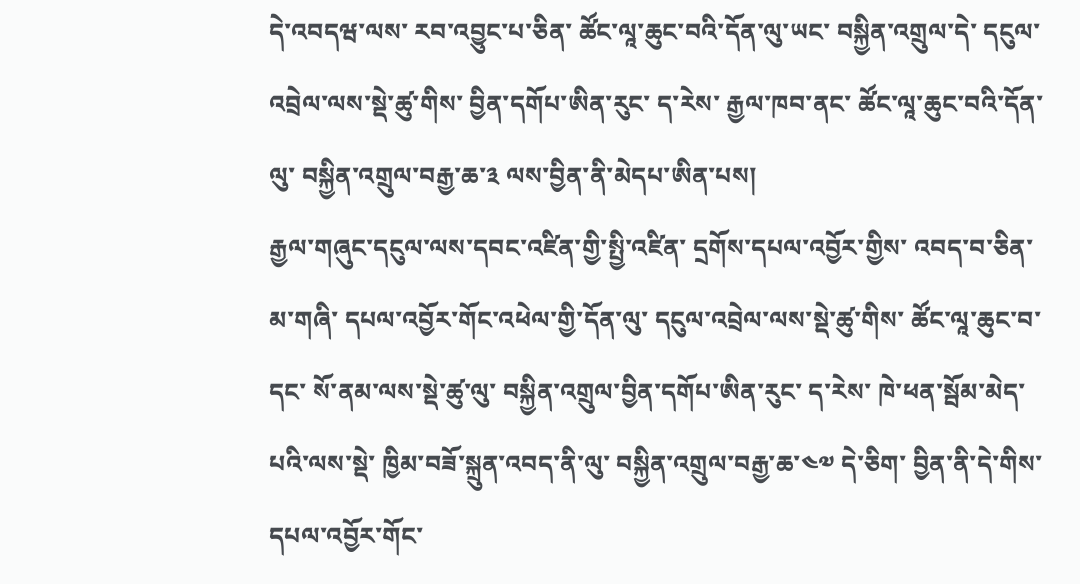དེ་འབདཝ་ལས་ རབ་འབྱུང་པ་ཅིན་ ཚོང་ལཱ་ཆུང་བའི་དོན་ལུ་ཡང་ བསྐྱིན་འགྲུལ་དེ་ དངུལ་འབྲེལ་ལས་སྡེ་ཚུ་གིས་ བྱིན་དགོཔ་ཨིན་རུང་ ད་རེས་ རྒྱལ་ཁབ་ནང་ ཚོང་ལཱ་ཆུང་བའི་དོན་ལུ་ བསྐྱིན་འགྲུལ་བརྒྱ་ཆ་༣ ལས་བྱིན་ནི་མེདཔ་ཨིན་པས།
རྒྱལ་གཞུང་དངུལ་ལས་དབང་འཛིན་གྱི་སྤྱི་འཛིན་ དྲགོས་དཔལ་འབྱོར་གྱིས་ འབད་བ་ཅིན་ མ་གཞི་ དཔལ་འབྱོར་གོང་འཕེལ་གྱི་དོན་ལུ་ དངུལ་འབྲེལ་ལས་སྡེ་ཚུ་གིས་ ཚོང་ལཱ་ཆུང་བ་དང་ སོ་ནམ་ལས་སྡེ་ཚུ་ལུ་ བསྐྱིན་འགྲུལ་བྱིན་དགོཔ་ཨིན་རུང་ ད་རེས་ ཁེ་ཕན་སྦོམ་མེད་པའི་ལས་སྡེ་ ཁྱིམ་བཟོ་སྐྲུན་འབད་ནི་ལུ་ བསྐྱིན་འགྲུལ་བརྒྱ་ཆ་༤༧ དེ་ཅིག་ བྱིན་ནི་དེ་གིས་ དཔལ་འབྱོར་གོང་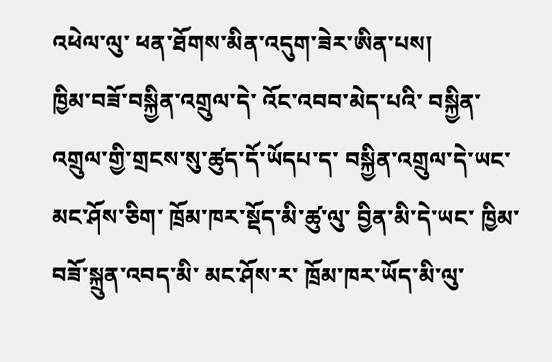འཕེལ་ལུ་ ཕན་ཐོགས་མིན་འདུག་ཟེར་ཨིན་པས།
ཁྱིམ་བཟོ་བསྐྱིན་འགྲུལ་དེ་ འོང་འབབ་མེད་པའི་ བསྐྱིན་འགྲུལ་གྱི་གྲངས་སུ་ཚུད་དོ་ཡོདཔ་ད་ བསྐྱིན་འགྲུལ་དེ་ཡང་ མང་ཤོས་ཅིག་ ཁྲོམ་ཁར་སྡོད་མི་ཚུ་ལུ་ བྱིན་མི་དེ་ཡང་ ཁྱིམ་བཟོ་སྐྲུན་འབད་མི་ མང་ཤོས་ར་ ཁྲོམ་ཁར་ཡོད་མི་ལུ་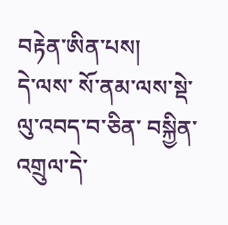བརྟེན་ཨིན་པས།
དེ་ལས་ སོ་ནམ་ལས་སྡེ་ལུ་འབད་བ་ཅིན་ བསྐྱིན་འགྲུལ་དེ་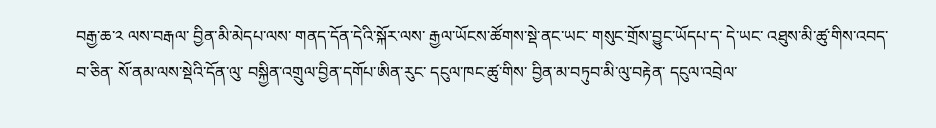བརྒྱ་ཆ་༢ ལས་བརྒལ་ བྱིན་མི་མེདཔ་ལས་ གནད་དོན་དེའི་སྐོར་ལས་ རྒྱལ་ཡོངས་ཚོགས་སྡེ་ནང་ཡང་ གསུང་གྲོས་བྱུང་ཡོདཔ་ད་ དེ་ཡང་ འཐུས་མི་ཚུ་གིས་འབད་བ་ཅིན་ སོ་ནམ་ལས་སྡེའི་དོན་ལུ་ བསྐྱིན་འགྲུལ་བྱིན་དགོཔ་ཨིན་རུང་ དངུལ་ཁང་ཚུ་གིས་ བྱིན་མ་བཏུབ་མི་ལུ་བརྟེན་ དངུལ་འབྲེལ་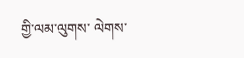གྱི་ལམ་ལུགས་ ལེགས་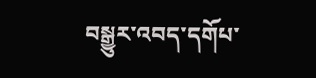བསྒྱུར་འབད་དགོཔ་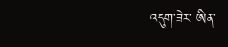འདུག་ཟེར་ ཨིན་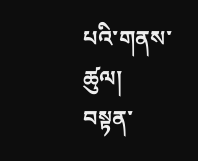པའི་གནས་ཚུལ།
བསྟན་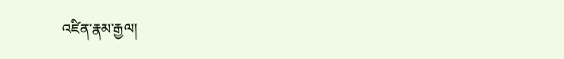འཛིན་རྣམ་རྒྱལ།